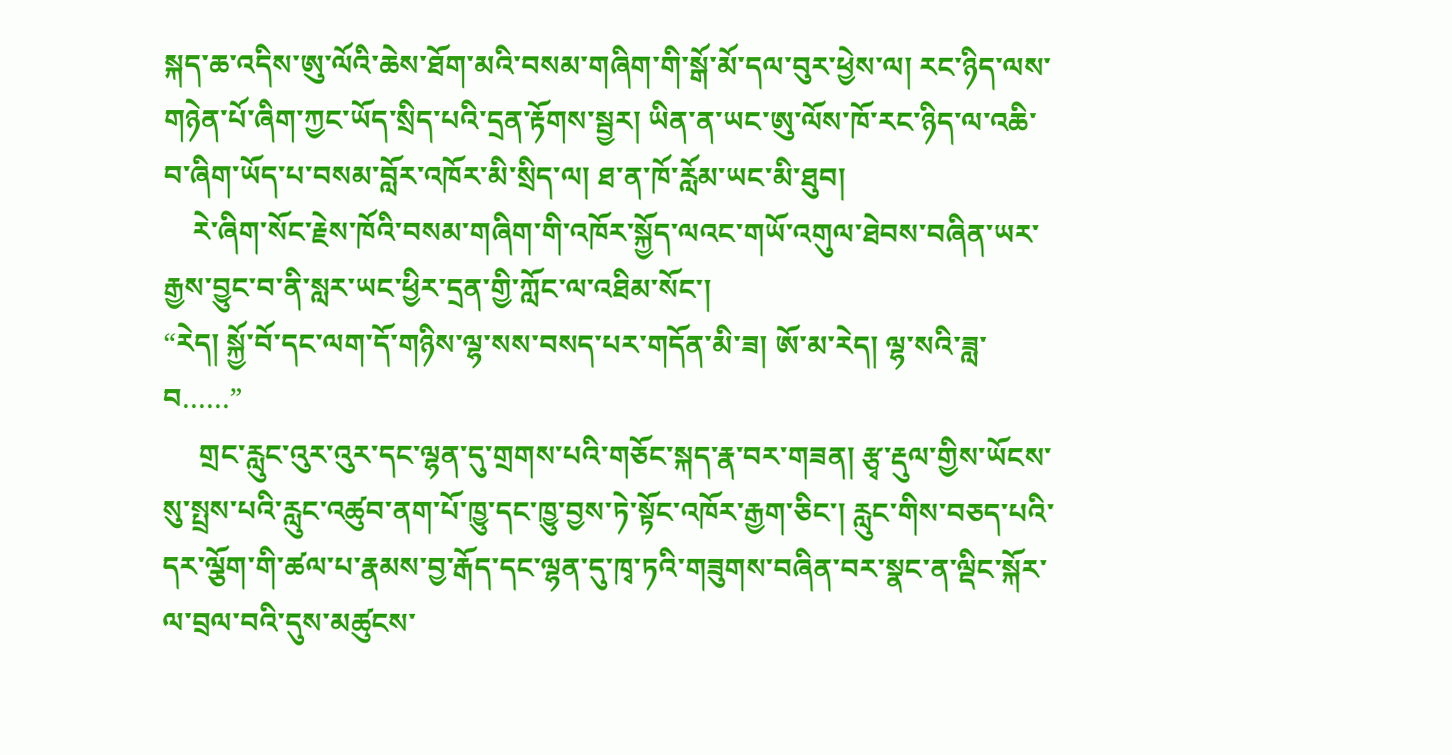སྐད་ཆ་འདིས་ཨུ་ལོའི་ཆེས་ཐོག་མའི་བསམ་གཞིག་གི་སྒོ་མོ་དལ་བུར་ཕྱེས་ལ། རང་ཉིད་ལས་གཉེན་པོ་ཞིག་ཀྱང་ཡོད་སྲིད་པའི་དྲན་རྟོགས་སྦྱར། ཡིན་ན་ཡང་ཨུ་ལོས་ཁོ་རང་ཉིད་ལ་འཆི་བ་ཞིག་ཡོད་པ་བསམ་བློར་འཁོར་མི་སྲིད་ལ། ཐ་ན་ཁོ་རློམ་ཡང་མི་ཐུབ།
    རེ་ཞིག་སོང་རྗེས་ཁོའི་བསམ་གཞིག་གི་འཁོར་སྐྱོད་ལའང་གཡོ་འགུལ་ཐེབས་བཞིན་ཡར་རྒྱས་བྱུང་བ་ནི་སླར་ཡང་ཕྱིར་དྲན་གྱི་ཀློང་ལ་འཐིམ་སོང་།
“རེད། སྐྱོ་བོ་དང་ལག་དོ་གཉིས་ལྷ་སས་བསད་པར་གདོན་མི་ཟ། ཨོ་མ་རེད། ལྷ་སའི་ཟླ་བ……”
     གྲང་རླུང་འུར་འུར་དང་ལྷན་དུ་གྲགས་པའི་གཅོང་སྐད་རྣ་བར་གཟན། རྩྭ་རྡུལ་གྱིས་ཡོངས་སུ་སྤྲས་པའི་རླུང་འཚུབ་ནག་པོ་ཁྱུ་དང་ཁྱུ་བྱས་ཏེ་སྟོང་འཁོར་རྒྱག་ཅིང་། རླུང་གིས་བཅད་པའི་དར་ལྕོག་གི་ཚལ་པ་རྣམས་བྱ་རྒོད་དང་ལྷན་དུ་ཁྭ་ཏའི་གཟུགས་བཞིན་བར་སྣང་ན་ལྡིང་སྐོར་ལ་བྲལ་བའི་དུས་མཚུངས་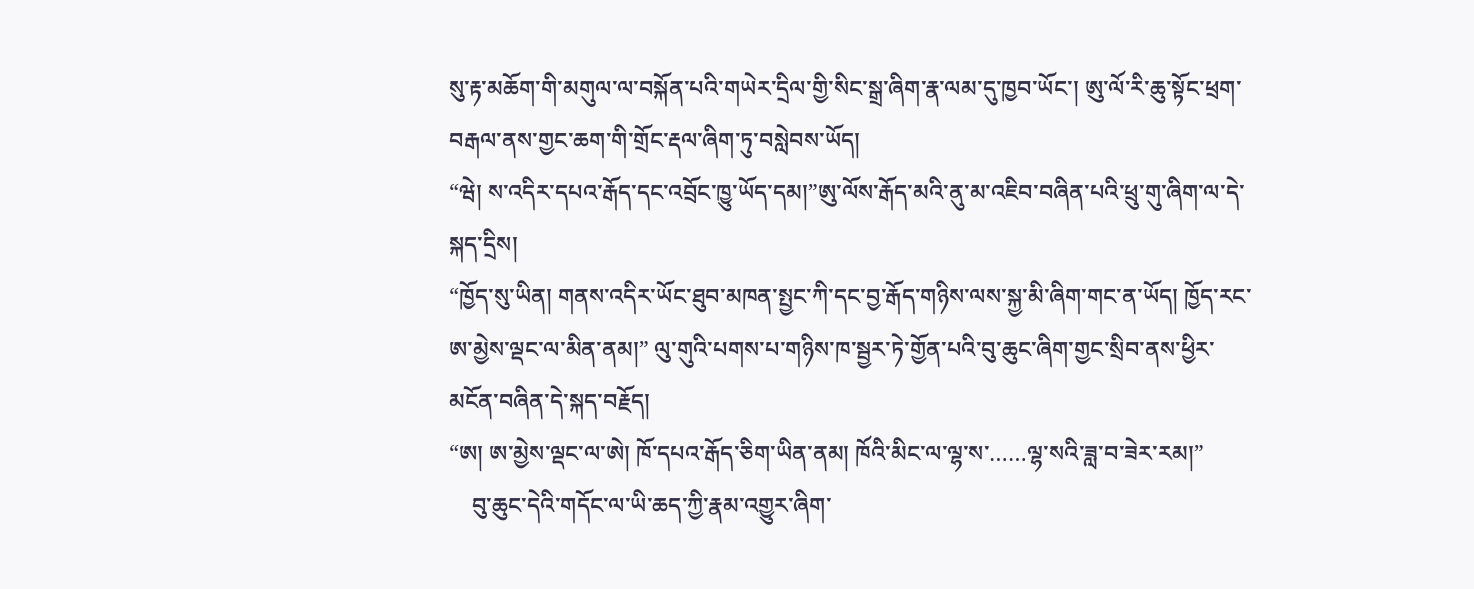སུ་རྟ་མཆོག་གི་མགུལ་ལ་བསྐོན་པའི་གཡེར་དྲིལ་གྱི་སིང་སྒྲ་ཞིག་རྣ་ལམ་དུ་ཁྱབ་ཡོང་། ཨུ་ལོ་རི་ཆུ་སྟོང་ཕྲག་བརྒལ་ནས་གྱང་ཆག་གི་གྲོང་རྡལ་ཞིག་ཏུ་བསླེབས་ཡོད།
“ཝེ། ས་འདིར་དཔའ་རྒོད་དང་འབྲོང་ཁྱུ་ཡོད་དམ།”ཨུ་ལོས་རྒོད་མའི་ནུ་མ་འཇིབ་བཞིན་པའི་ཕྲུ་གུ་ཞིག་ལ་དེ་སྐད་དྲིས།
“ཁྱོད་སུ་ཡིན། གནས་འདིར་ཡོང་ཐུབ་མཁན་སྤྱང་ཀི་དང་བྱ་རྒོད་གཉིས་ལས་སྐྱ་མི་ཞིག་གང་ན་ཡོད། ཁྱོད་རང་ཨ་མྱེས་ལྡང་ལ་མིན་ནམ།” ལུ་གུའི་པགས་པ་གཉིས་ཁ་སྦྱར་ཏེ་གྱོན་པའི་བུ་ཆུང་ཞིག་གྱང་སྲིབ་ནས་ཕྱིར་མངོན་བཞིན་དེ་སྐད་བརྗོད།
“ཨ། ཨ་མྱེས་ལྡང་ལ་ཨེ། ཁོ་དཔའ་རྒོད་ཅིག་ཡིན་ནམ། ཁོའི་མིང་ལ་ལྷ་ས་……ལྷ་སའི་ཟླ་བ་ཟེར་རམ།”
    བུ་ཆུང་དེའི་གདོང་ལ་ཡི་ཆད་ཀྱི་རྣམ་འགྱུར་ཞིག་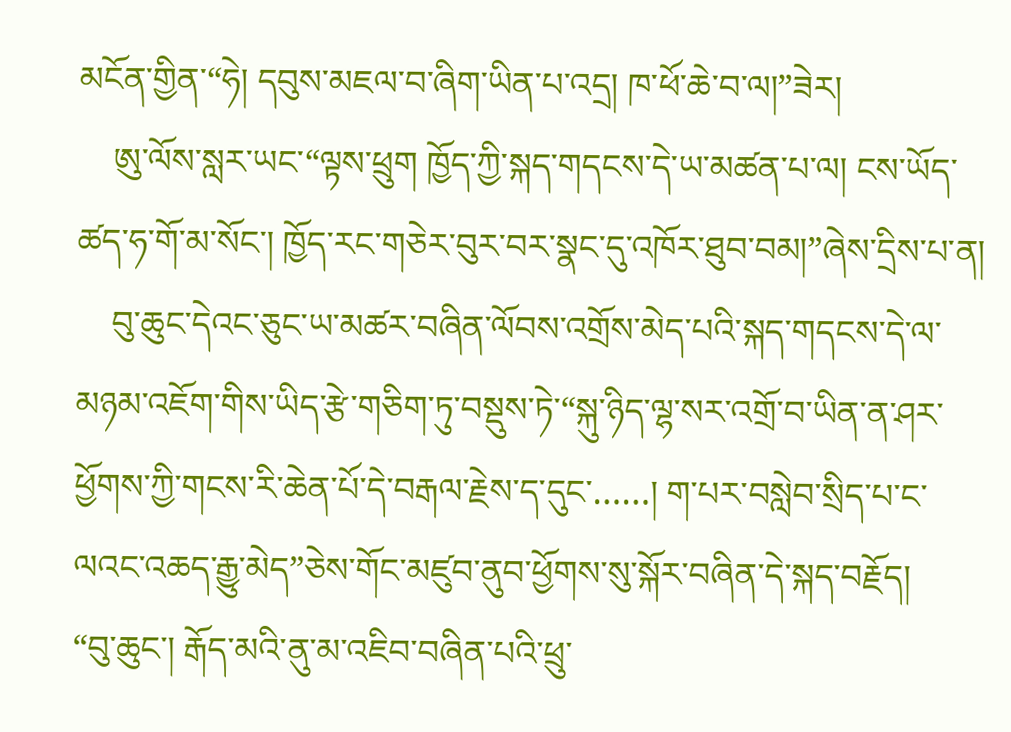མངོན་གྱིན་“ཧེ། དབུས་མཇལ་བ་ཞིག་ཡིན་པ་འདྲ། ཁ་ཕོ་ཆེ་བ་ལ།”ཟེར།
    ཨུ་ལོས་སླར་ཡང་“ལྟས་ཕྲུག ཁྱོད་ཀྱི་སྐད་གདངས་དེ་ཡ་མཚན་པ་ལ། ངས་ཡོད་ཚད་ཧ་གོ་མ་སོང་། ཁྱོད་རང་གཅེར་བུར་བར་སྣང་དུ་འཁོར་ཐུབ་བམ།”ཞེས་དྲིས་པ་ན།
    བུ་ཆུང་དེའང་ཅུང་ཡ་མཚར་བཞིན་ལོབས་འགྲོས་མེད་པའི་སྐད་གདངས་དེ་ལ་མཉམ་འཇོག་གིས་ཡིད་རྩེ་གཅིག་ཏུ་བསྡུས་ཏེ་“སྐུ་ཉིད་ལྷ་སར་འགྲོ་བ་ཡིན་ན་ཤར་ཕྱོགས་ཀྱི་གངས་རི་ཆེན་པོ་དེ་བརྒལ་རྗེས་ད་དུང་……། ག་པར་བསླེབ་སྲིད་པ་ང་ལའང་འཆད་རྒྱུ་མེད”ཅེས་གོང་མཛུབ་ནུབ་ཕྱོགས་སུ་སྐོར་བཞིན་དེ་སྐད་བརྗོད།
“བུ་ཆུང་། རྒོད་མའི་ནུ་མ་འཇིབ་བཞིན་པའི་ཕྲུ་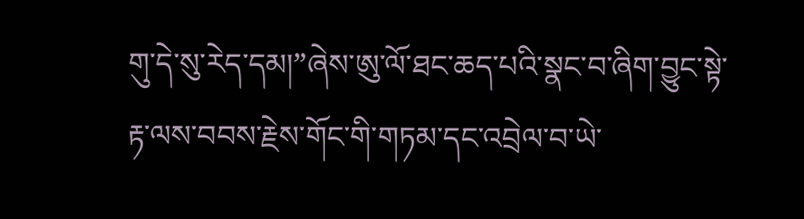གུ་དེ་སུ་རེད་དམ།”ཞེས་ཨུ་ལོ་ཐང་ཆད་པའི་སྣང་བ་ཞིག་བྱུང་སྟེ་རྟ་ལས་བབས་རྗེས་གོང་གི་གཏམ་དང་འབྲེལ་བ་ཡེ་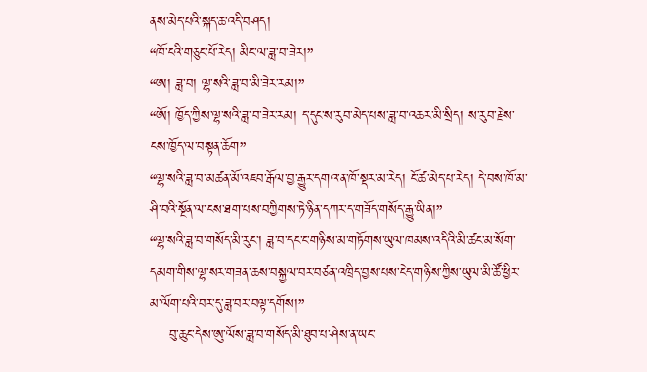ནས་མེད་པའི་སྐད་ཆ་འདི་བཤད།
“ཁོ་ངའི་གཅུང་པོ་རེད། མིང་ལ་ཟླ་བ་ཟེར།”
“ཨ། ཟླ་བ། ལྷ་སའི་ཟླ་བ་མི་ཟེར་རམ།”
“ཨོ། ཁྱོད་ཀྱིས་ལྷ་སའི་ཟླ་བ་ཟེར་རམ། ད་དུང་ས་རུབ་མེད་པས་ཟླ་བ་འཆར་མི་སྲིད། ས་རུབ་རྗེས་ངས་ཁྱོད་ལ་བསྟན་ཆོག”
“ལྷ་སའི་ཟླ་བ་མཚན་མོ་འཇབ་རྒོལ་བྱ་རྒྱུར་དགའ་ན་ཁོ་སྡར་མ་རེད། ངོ་ཚ་མེད་པ་རེད། དེ་བས་ཁོ་མ་ཤི་བའི་སྔོན་ལ་ངས་ཐག་པས་བཀྱིགས་ཏེ་ཉིན་དཀར་ད་གཟོད་གསོད་རྒྱུ་ཡིན།”
“ལྷ་སའི་ཟླ་བ་གསོད་མི་རུང་། ཟླ་བ་དང་ང་གཉིས་མ་གཏོགས་ཡུལ་ཁམས་འདིའི་མི་ཚང་མ་སོག་དམག་གིས་ལྷ་སར་གཟན་ཆས་བསྐྱལ་བར་བཙན་འཁྲིད་བྱས་པས་ངེད་གཉིས་ཀྱིས་ཡུལ་མི་ཚོ་ཕྱིར་མ་ལོག་པའི་བར་དུ་ཟླ་བར་བལྟ་དགོས།”
    བུ་ཆུང་དེས་ཨུ་ལོས་ཟླ་བ་གསོད་མི་ཐུབ་པ་ཤེས་ན་ཡང་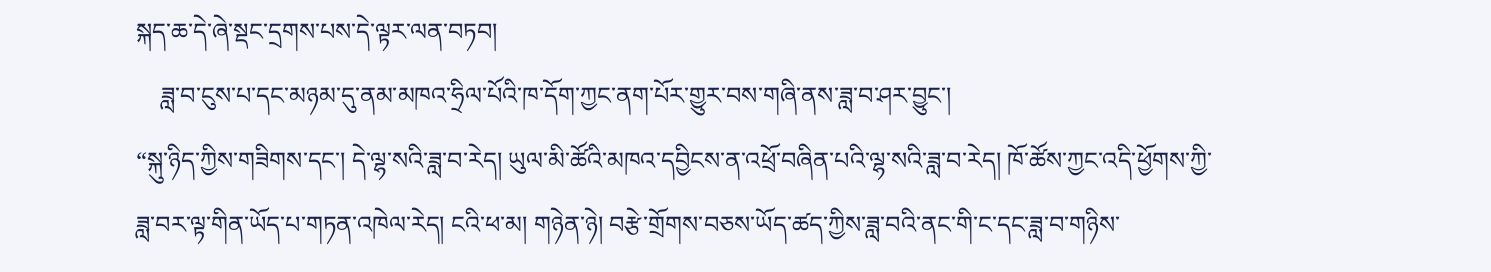སྐད་ཆ་དེ་ཞེ་སྡང་དྲགས་པས་དེ་ལྟར་ལན་བཏབ།
    ཟླ་བ་ངུས་པ་དང་མཉམ་དུ་ནམ་མཁའ་ཧྲིལ་པོའི་ཁ་དོག་ཀྱང་ནག་པོར་གྱུར་བས་གཞི་ནས་ཟླ་བ་ཤར་བྱུང་།
“སྐུ་ཉིད་ཀྱིས་གཟིགས་དང་། དེ་ལྷ་སའི་ཟླ་བ་རེད། ཡུལ་མི་ཚོའི་མཁའ་དབྱིངས་ན་འཕྲོ་བཞིན་པའི་ལྷ་སའི་ཟླ་བ་རེད། ཁོ་ཚོས་ཀྱང་འདི་ཕྱོགས་ཀྱི་ཟླ་བར་ལྟ་གིན་ཡོད་པ་གཏན་འཁེལ་རེད། ངའི་ཕ་མ། གཉེན་ཉེ། བརྩེ་གྲོགས་བཅས་ཡོད་ཚད་ཀྱིས་ཟླ་བའི་ནང་གི་ང་དང་ཟླ་བ་གཉིས་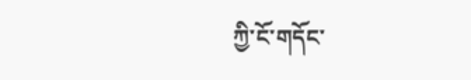ཀྱི་ངོ་གདོང་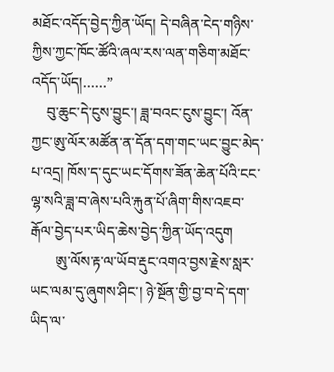མཐོང་འདོད་བྱེད་ཀྱིན་ཡོད། དེ་བཞིན་ངེད་གཉིས་ཀྱིས་ཀྱང་ཁོང་ཚོའི་ཞལ་རས་ལན་གཅིག་མཐོང་འདོད་ཡོད།……”
    བུ་ཆུང་དེ་ངུས་བྱུང་། ཟླ་བའང་ངུས་བྱུང་། འོན་ཀྱང་ཨུ་ལོར་མཚོན་ན་དོན་དག་གང་ཡང་བྱུང་མེད་པ་འདྲ། ཁོས་ད་དུང་ཡང་དོགས་ཟོན་ཆེན་པོའི་ངང་ལྷ་སའི་ཟླ་བ་ཞེས་པའི་རྐུན་པོ་ཞིག་གིས་འཇབ་རྒོལ་བྱེད་པར་ཡིད་ཆེས་བྱེད་ཀྱིན་ཡོད་འདུག
       ཨུ་ལོས་རྟ་ལ་ཡོབ་རྡུང་འགའ་བྱས་རྗེས་སླར་ཡང་ལམ་དུ་ཞུགས་ཤིང་། ཉེ་སྔོན་གྱི་བྱ་བ་དེ་དག་ཡིད་ལ་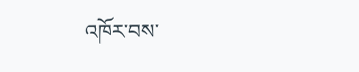འཁོར་བས་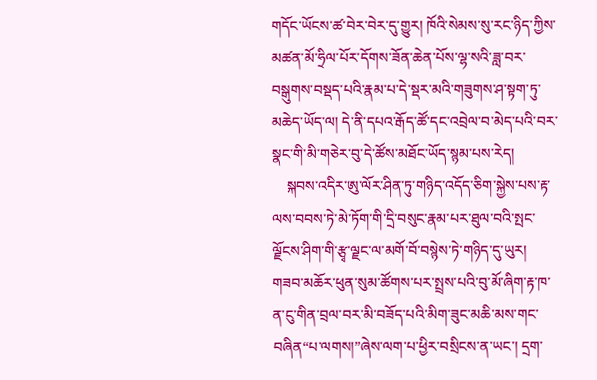གདོང་ཡོངས་ཚ་བེར་བེར་དུ་གྱུར། ཁོའི་སེམས་སུ་རང་ཉིད་ཀྱིས་མཚན་མོ་ཧྲིལ་པོར་དོགས་ཟོན་ཆེན་པོས་ལྷ་སའི་ཟླ་བར་བསྒུགས་བསྡད་པའི་རྣམ་པ་དེ་སྡར་མའི་གཟུགས་ཤ་སྟག་ཏུ་མཆེད་ཡོད་ལ། དེ་ནི་དཔའ་རྒོད་ཚོ་དང་འབྲེལ་བ་མེད་པའི་བར་སྣང་གི་མི་གཅེར་བུ་དེ་ཚོས་མཐོང་ཡོད་སྙམ་པས་རེད།
    སྐབས་འདིར་ཨུ་ལོར་ཤིན་ཏུ་གཉིད་འདོད་ཅིག་སྐྱེས་པས་རྟ་ལས་བབས་ཏེ་མེ་ཏོག་གི་དྲི་བསུང་རྣམ་པར་ཐུལ་བའི་སྤང་ལྗོངས་ཤིག་གི་རྩྭ་ལྗང་ལ་མགོ་བོ་བསྙེས་ཏེ་གཉིད་དུ་ཡུར། གཟབ་མཆོར་ཕུན་སུམ་ཚོགས་པར་སྤྲས་པའི་བུ་མོ་ཞིག་རྟ་ཁ་ན་ངུ་གིན་བྲལ་བར་མི་བཟོད་པའི་མིག་ཟུང་མཆི་མས་གང་བཞིན“པ་ལགས།”ཞེས་ལག་པ་ཕྱིར་བསྲིངས་ན་ཡང་། དྲག་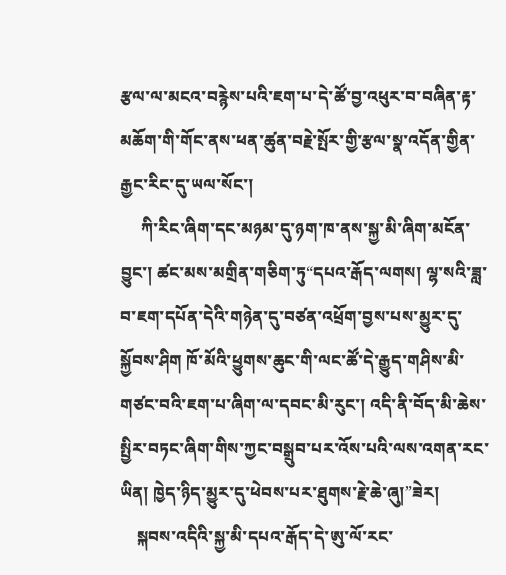རྩལ་ལ་མངའ་བརྙེས་པའི་ཇག་པ་དེ་ཚོ་བྱ་འཕུར་བ་བཞིན་རྟ་མཆོག་གི་གོང་ནས་ཕན་ཚུན་བརྗེ་སྤོར་གྱི་རྩལ་སྣ་འདོན་གྱིན་རྒྱང་རིང་དུ་ཡལ་སོང་།
     ཀི་རིང་ཞིག་དང་མཉམ་དུ་ཉག་ཁ་ནས་སྐྱ་མི་ཞིག་མངོན་བྱུང་། ཚང་མས་མགྲིན་གཅིག་ཏུ“དཔའ་རྒོད་ལགས། ལྷ་སའི་ཟླ་བ་ཇག་དཔོན་དེའི་གཉེན་དུ་བཙན་འཕྲོག་བྱས་པས་མྱུར་དུ་སྐྱོབས་ཤིག ཁོ་མོའི་ཕྱུགས་ཆུང་གི་ལང་ཚོ་དེ་རྒྱུད་གཤིས་མི་གཙང་བའི་ཇག་པ་ཞིག་ལ་དབང་མི་རུང་། འདི་ནི་བོད་མི་ཆེས་སྤྱིར་བཏང་ཞིག་གིས་ཀྱང་བསྒྲུབ་པར་འོས་པའི་ལས་འགན་རང་ཡིན། ཁྱེད་ཉིད་མྱུར་དུ་ཕེབས་པར་ཐུགས་རྗེ་ཆེ་ཞུ།”ཟེར།
    སྐབས་འདིའི་སྐྱ་མི་དཔའ་རྒོད་དེ་ཨུ་ལོ་རང་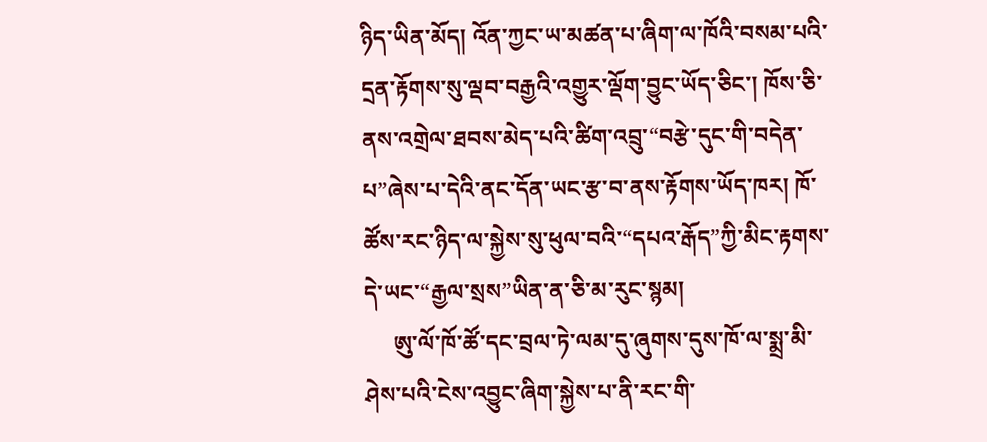ཉིད་ཡིན་མོད། འོན་ཀྱང་ཡ་མཚན་པ་ཞིག་ལ་ཁོའི་བསམ་པའི་དྲན་རྟོགས་སུ་ལྡབ་བརྒྱའི་འགྱུར་ལྡོག་བྱུང་ཡོད་ཅིང་། ཁོས་ཅི་ནས་འགྲེལ་ཐབས་མེད་པའི་ཚིག་འབྲུ་“བརྩེ་དུང་གི་བདེན་པ”ཞེས་པ་དེའི་ནང་དོན་ཡང་རྩ་བ་ནས་རྟོགས་ཡོད་ཁར། ཁོ་ཚོས་རང་ཉིད་ལ་སྐྱེས་སུ་ཕུལ་བའི་“དཔའ་རྒོད”ཀྱི་མིང་རྟགས་དེ་ཡང་“རྒྱལ་སྲས”ཡིན་ན་ཅི་མ་རུང་སྙམ།
     ཨུ་ལོ་ཁོ་ཚོ་དང་བྲལ་ཏེ་ལམ་དུ་ཞུགས་དུས་ཁོ་ལ་སྨྲ་མི་ཤེས་པའི་ངེས་འབྱུང་ཞིག་སྐྱེས་པ་ནི་རང་གི་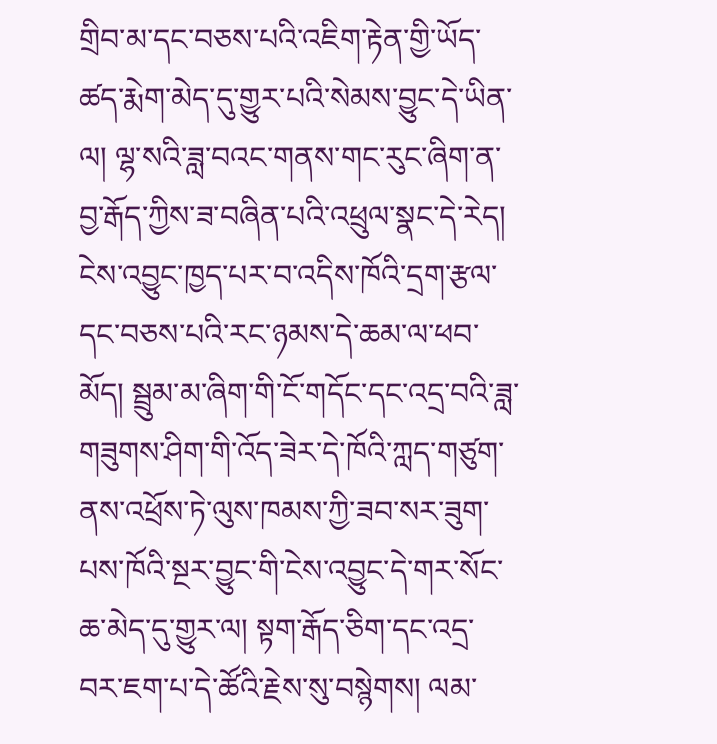གྲིབ་མ་དང་བཅས་པའི་འཇིག་རྟེན་གྱི་ཡོད་ཚད་རྨེག་མེད་དུ་གྱུར་པའི་སེམས་བྱུང་དེ་ཡིན་ལ། ལྷ་སའི་ཟླ་བའང་གནས་གང་རུང་ཞིག་ན་བྱ་རྒོད་ཀྱིས་ཟ་བཞིན་པའི་འཕྲུལ་སྣང་དེ་རེད། ངེས་འབྱུང་ཁྱད་པར་བ་འདིས་ཁོའི་དྲག་རྩལ་དང་བཅས་པའི་རང་ཉམས་དེ་ཆམ་ལ་ཕབ་མོད། སྦྲུམ་མ་ཞིག་གི་ངོ་གདོང་དང་འདྲ་བའི་ཟླ་གཟུགས་ཤིག་གི་འོད་ཟེར་དེ་ཁོའི་ཀླད་གཙུག་ནས་འཕྲོས་ཏེ་ལུས་ཁམས་ཀྱི་ཟབ་སར་ཟུག་པས་ཁོའི་སྔར་བྱུང་གི་ངེས་འབྱུང་དེ་གར་སོང་ཆ་མེད་དུ་གྱུར་ལ། སྟག་རྒོད་ཅིག་དང་འདྲ་བར་ཇག་པ་དེ་ཚོའི་རྗེས་སུ་བསྙེགས། ལམ་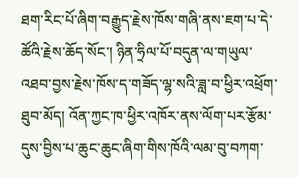ཐག་རིང་པོ་ཞིག་བརྒྱུད་རྗེས་ཁོས་གཞི་ནས་ཇག་པ་དེ་ཚོའི་རྗེས་ཆོད་སོང་། ཉིན་ཧྲིལ་པོ་བདུན་ལ་གཡུལ་འཐབ་བྱས་རྗེས་ཁོས་ད་གཟོད་ལྷ་སའི་ཟླ་བ་ཕྱིར་འཕྲོག་ཐུབ་མོད། འོན་ཀྱང་ཁ་ཕྱིར་འཁོར་ནས་ལོག་པར་རྩོམ་དུས་བྱིས་པ་ཆུང་ཆུང་ཞིག་གིས་ཁོའི་ལམ་བུ་བཀག་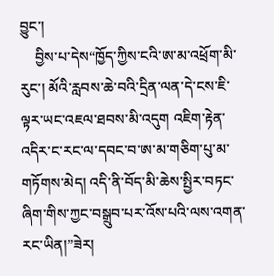བྱུང་།
    བྱིས་པ་དེས“ཁྱོད་ཀྱིས་ངའི་ཨ་མ་འཕྲོག་མི་རུང་། མོའི་རླབས་ཆེ་བའི་དྲིན་ལན་དེ་ངས་ཇི་ལྟར་ཡང་འཇལ་ཐབས་མི་འདུག འཇིག་རྟེན་འདིར་ང་རང་ལ་དབང་བ་ཨ་མ་གཅིག་པུ་མ་གཏོགས་མེད། འདི་ནི་བོད་མི་ཆེས་སྤྱིར་བཏང་ཞིག་གིས་ཀྱང་བསྒྲུབ་པར་འོས་པའི་ལས་འགན་རང་ཡིན།”ཟེར།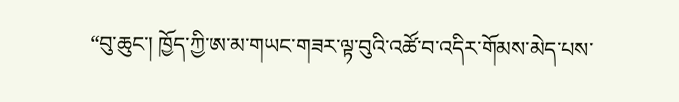“བུ་ཆུང་། ཁྱོད་ཀྱི་ཨ་མ་གཡང་གཟར་ལྟ་བུའི་འཚོ་བ་འདིར་གོམས་མེད་པས་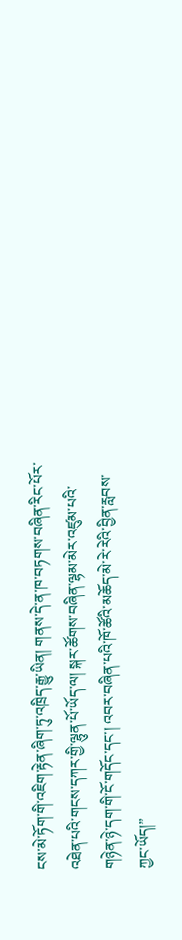ངས་མེ་ཏོག་གི་འཇིག་རྟེན་ཞིག་ཏུ་འཁྲིད་རྒྱུ་ཡིན། གནས་དེ་ན་ཁ་བཏགས་བཞིན་རིང་པོར་འཐེན་པའི་གངས་དཀར་གྱི་ལྷུན་པོ་ཡོད་ལ། སྐར་ཚོགས་བཞིན་ལྷམ་མེར་འཛུམ་པའི་གཉེན་ཉེ་དག་གི་ངོ་གདོང་དང་། འབར་བཞིན་པའི་ཁོ་ཚོའི་མཆོད་མེ་རེ་རེའི་བྱིན་རླབས་ཀྱང་ཡོད།”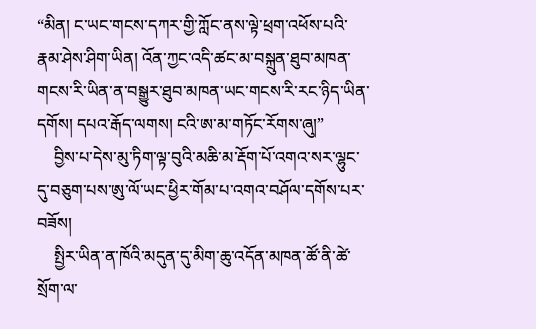“མིན། ང་ཡང་གངས་དཀར་གྱི་ཀློང་ནས་ལྟེ་ཕྲག་འཕོས་པའི་རྣམ་ཤེས་ཤིག་ཡིན། འོན་ཀྱང་འདི་ཚང་མ་བསྐྲུན་ཐུབ་མཁན་གངས་རི་ཡིན་ན་བསྒྱུར་ཐུབ་མཁན་ཡང་གངས་རི་རང་ཉིད་ཡིན་དགོས། དཔའ་རྒོད་ལགས། ངའི་ཨ་མ་གཏོང་རོགས་ཞུ།”
    བྱིས་པ་དེས་མུ་ཏིག་ལྟ་བུའི་མཆི་མ་རྡོག་པོ་འགའ་སར་ལྷུང་དུ་བཅུག་པས་ཨུ་ལོ་ཡང་ཕྱིར་གོམ་པ་འགའ་བཤོལ་དགོས་པར་བཟོས།
    སྤྱིར་ཡིན་ན་ཁོའི་མདུན་དུ་མིག་ཆུ་འདོན་མཁན་ཚོ་ནི་ཚེ་སྲོག་ལ་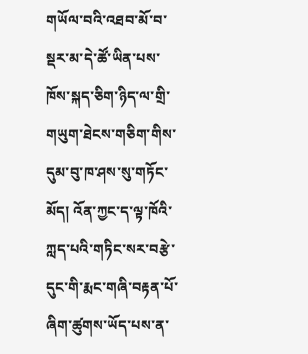གཡོལ་བའི་འཐབ་མོ་བ་སྡར་མ་དེ་ཚོ་ཡིན་པས་ཁོས་སྐད་ཅིག་ཉིད་ལ་གྲི་གཡུག་ཐེངས་གཅིག་གིས་དུམ་བུ་ཁ་ཤས་སུ་གཏོང་མོད། འོན་ཀྱང་ད་ལྟ་ཁོའི་ཀླད་པའི་གཏིང་སར་བརྩེ་དུང་གི་རྨང་གཞི་བརྟན་པོ་ཞིག་ཚུགས་ཡོད་པས་ན་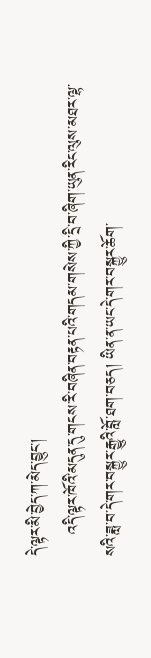དེ་ལྟར་མི་བྱེད་ཀ་མེད་བྱུང་།
    འདི་ལྟར་ཁོའི་མདུན་དུ་གངས་རི་བཞིན་བརྟན་པའི་གདམ་གསེས་ཀྱི་དྲི་བ་ཞིག་ཡུན་རིང་ལུས་མཐར་ལྷ་སའི་ཟླ་བ་དེ་གར་བསྐྱུར་རྒྱུའི་བློ་ཐག་བཅད། ཡིན་ན་ཡང་དེ་གར་བསྐྱུར་ཆོག་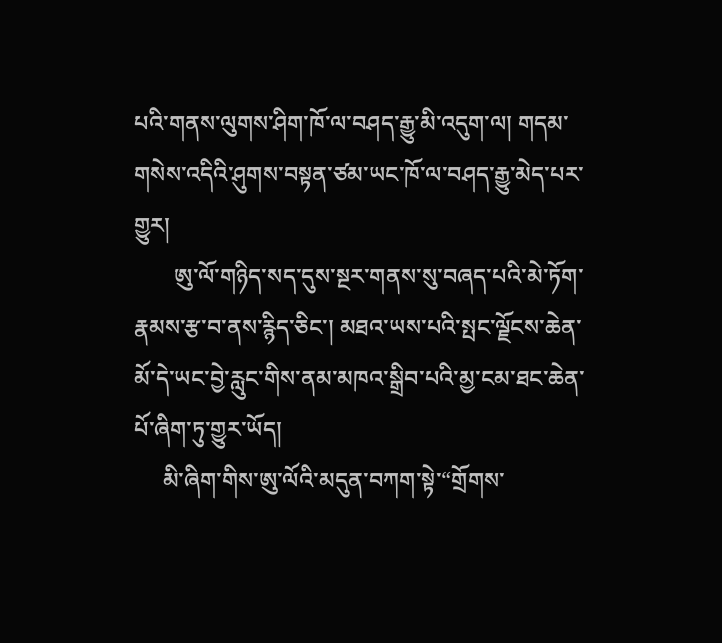པའི་གནས་ལུགས་ཤིག་ཁོ་ལ་བཤད་རྒྱུ་མི་འདུག་ལ། གདམ་གསེས་འདིའི་ཤུགས་བསྟན་ཙམ་ཡང་ཁོ་ལ་བཤད་རྒྱུ་མེད་པར་གྱུར།
       ཨུ་ལོ་གཉིད་སད་དུས་སྔར་གནས་སུ་བཞད་པའི་མེ་ཏོག་རྣམས་རྩ་བ་ནས་རྙིད་ཅིང་། མཐའ་ཡས་པའི་སྤང་ལྗོངས་ཆེན་མོ་དེ་ཡང་བྱེ་རླུང་གིས་ནམ་མཁའ་སྒྲིབ་པའི་མྱ་ངམ་ཐང་ཆེན་པོ་ཞིག་ཏུ་གྱུར་ཡོད།
     མི་ཞིག་གིས་ཨུ་ལོའི་མདུན་བཀག་སྟེ་“གྲོགས་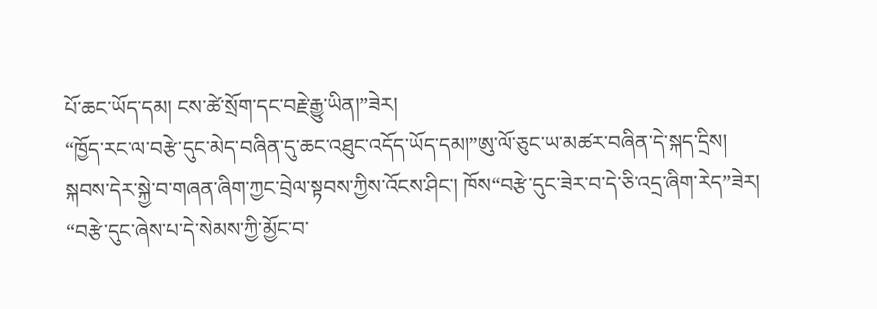པོ་ཆང་ཡོད་དམ། ངས་ཚེ་སྲོག་དང་བརྗེ་རྒྱུ་ཡིན།”ཟེར།
“ཁྱོད་རང་ལ་བརྩེ་དུང་མེད་བཞིན་དུ་ཆང་འཐུང་འདོད་ཡོད་དམ།”ཨུ་ལོ་ཅུང་ཡ་མཚར་བཞིན་དེ་སྐད་དྲིས།
སྐབས་དེར་སྐྱེ་བ་གཞན་ཞིག་ཀྱང་བྲེལ་སྟབས་ཀྱིས་འོངས་ཤིང་། ཁོས“བརྩེ་དུང་ཟེར་བ་དེ་ཅི་འདྲ་ཞིག་རེད”ཟེར།
“བརྩེ་དུང་ཞེས་པ་དེ་སེམས་ཀྱི་མྱོང་བ་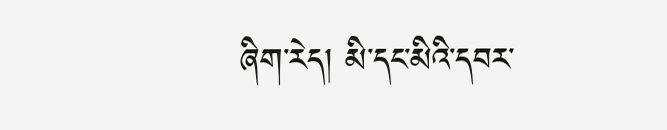ཞིག་རེད། མི་དང་མིའི་དབར་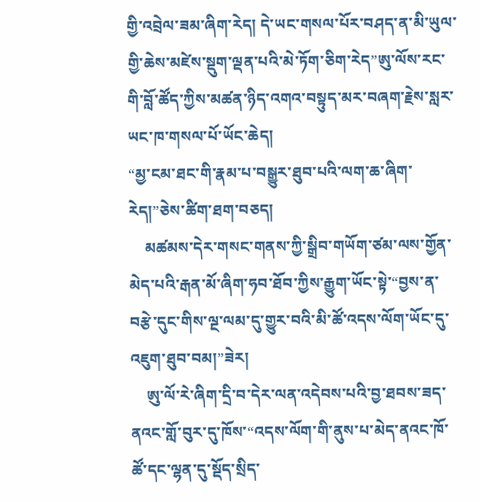གྱི་འབྲེལ་ཟམ་ཞིག་རེད། དེ་ཡང་གསལ་པོར་བཤད་ན་མི་ཡུལ་གྱི་ཆེས་མཛེས་སྡུག་ལྡན་པའི་མེ་ཏོག་ཅིག་རེད”ཨུ་ལོས་རང་གི་བློ་ཚོད་ཀྱིས་མཚན་ཉིད་འགའ་བསྟུད་མར་བཞག་རྗེས་སླར་ཡང་ཁ་གསལ་པོ་ཡོང་ཆེད།
“མྱ་ངམ་ཐང་གི་རྣམ་པ་བསྒྱུར་ཐུབ་པའི་ལག་ཆ་ཞིག་རེད།”ཅེས་ཚིག་ཐག་བཅད།
    མཚམས་དེར་གསང་གནས་ཀྱི་སྒྲིབ་གཡོག་ཙམ་ལས་གྱོན་མེད་པའི་རྒན་མོ་ཞིག་ཧབ་ཐོབ་ཀྱིས་རྒྱུག་ཡོང་སྟེ་“བྱས་ན་བརྩེ་དུང་གིས་ལྔ་ལམ་དུ་གྱུར་བའི་མི་ཚོ་འདས་ལོག་ཡོང་དུ་འཇུག་ཐུབ་བམ།”ཟེར།
    ཨུ་ལོ་རེ་ཞིག་དྲི་བ་དེར་ལན་འདེབས་པའི་བྱ་ཐབས་ཟད་ནའང་གློ་བུར་དུ་ཁོས་“འདས་ལོག་གི་ནུས་པ་མེད་ནའང་ཁོ་ཚོ་དང་ལྷན་དུ་སྡོད་སྲིད་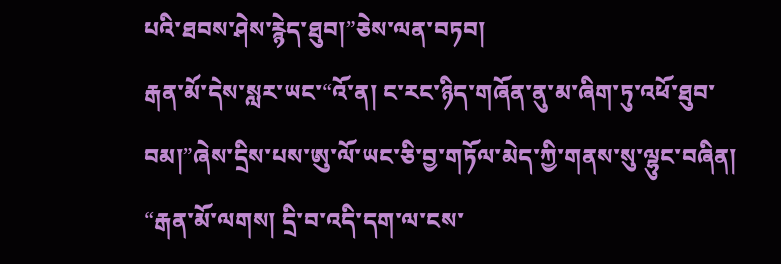པའི་ཐབས་ཤེས་རྙེད་ཐུབ།”ཅེས་ལན་བཏབ།
རྒན་མོ་དེས་སླར་ཡང་“འོ་ན། ང་རང་ཉིད་གཞོན་ནུ་མ་ཞིག་ཏུ་འཕོ་ཐུབ་བམ།”ཞེས་དྲིས་པས་ཨུ་ལོ་ཡང་ཅི་བྱ་གཏོལ་མེད་ཀྱི་གནས་སུ་ལྷུང་བཞིན།
“རྒན་མོ་ལགས། དྲི་བ་འདི་དག་ལ་ངས་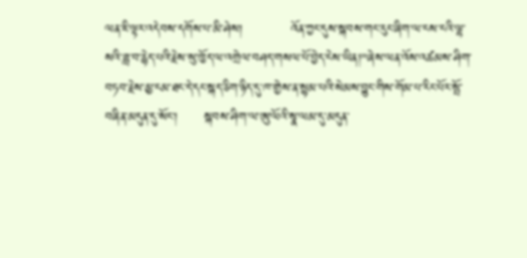ལན་ཇི་ལྟར་འདེབས་དགོས་པ་མི་ཤེས།           འོན་ཀྱང་དུས་སྐབས་གང་རུང་ཞིག་ལ་ངས་ངའི་ལྷ་སའི་ཟླ་བ་རྙེད་པའི་རྗེས་སུ་ཁྱོད་ལ་འགྲེལ་བཤད་གསལ་པོ་བྱེད་ངེས་ཡིན།”ཞེས་ལན་འོས་འཚམས་ཤིག་བཏབ་རྗེས་མྱ་ངམ་ཐང་དེ་དང་སྐད་ཅིག་ཉིད་དུ་ཁ་གྱེས་ན་སྙམ་པའི་སེམས་བྱུང་གིས་གོམ་པ་རིང་པོར་སྤོ་བཞིན་མདུན་དུ་སོང་།      སྐབས་ཤིག་ལ་ཨུ་ལོའི་སྣ་ལམ་དུ་མདུན་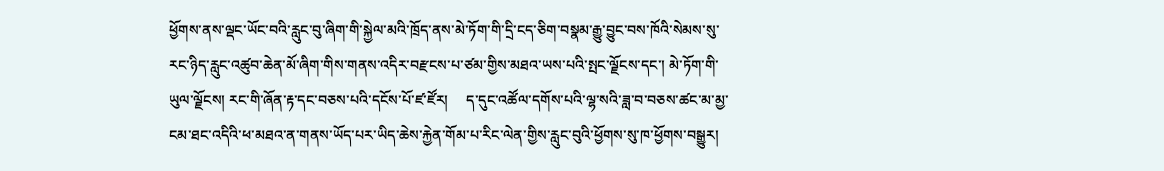ཕྱོགས་ནས་ལྡང་ཡོང་བའི་རླུང་བུ་ཞིག་གི་སྐྱེལ་མའི་ཁྲོད་ནས་མེ་ཏོག་གི་དྲི་ངད་ཅིག་བསྣམ་རྒྱུ་བྱུང་བས་ཁོའི་སེམས་སུ་རང་ཉིད་རླུང་འཚུབ་ཆེན་མོ་ཞིག་གིས་གནས་འདིར་བརྫངས་པ་ཙམ་གྱིས་མཐའ་ཡས་པའི་སྤང་ལྗོངས་དང་། མེ་ཏོག་གི་ཡུལ་ལྗོངས། རང་གི་ཞོན་རྟ་དང་བཅས་པའི་དངོས་པོ་ཛ་ཛོར།     ད་དུང་འཚོལ་དགོས་པའི་ལྷ་སའི་ཟླ་བ་བཅས་ཚང་མ་མྱ་ངམ་ཐང་འདིའི་ཕ་མཐའ་ན་གནས་ཡོད་པར་ཡིད་ཆེས་རྐྱེན་གོམ་པ་རིང་ལེན་གྱིས་རླུང་བུའི་ཕྱོགས་སུ་ཁ་ཕྱོགས་བསྒྱུར།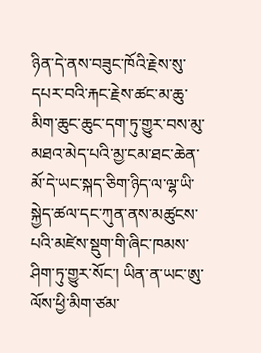ཉིན་དེ་ནས་བཟུང་ཁོའི་རྗེས་སུ་དཔར་བའི་རྐང་རྗེས་ཚང་མ་ཆུ་མིག་ཆུང་ཆུང་དག་ཏུ་གྱུར་བས་མུ་མཐའ་མེད་པའི་མྱ་ངམ་ཐང་ཆེན་མོ་དེ་ཡང་སྐད་ཅིག་ཉིད་ལ་ལྷ་ཡི་སྐྱེད་ཚལ་དང་ཀུན་ནས་མཚུངས་པའི་མཛེས་སྡུག་གི་ཞིང་ཁམས་ཤིག་ཏུ་གྱུར་སོང་། ཡིན་ན་ཡང་ཨུ་ལོས་ཕྱི་མིག་ཙམ་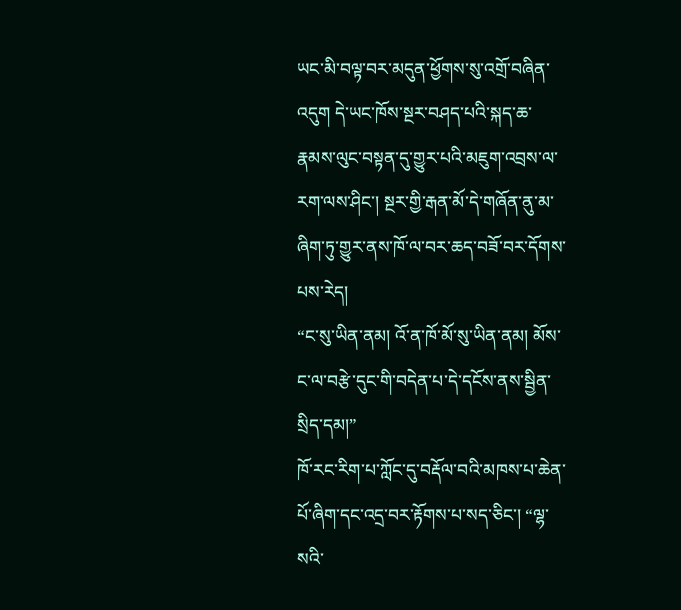ཡང་མི་བལྟ་བར་མདུན་ཕྱོགས་སུ་འགྲོ་བཞིན་འདུག དེ་ཡང་ཁོས་སྔར་བཤད་པའི་སྐད་ཆ་རྣམས་ལུང་བསྟན་དུ་གྱུར་པའི་མཇུག་འབྲས་ལ་རག་ལས་ཤིང་། སྔར་གྱི་རྒན་མོ་དེ་གཞོན་ནུ་མ་ཞིག་ཏུ་གྱུར་ནས་ཁོ་ལ་བར་ཆད་བཟོ་བར་དོགས་པས་རེད།
“ང་སུ་ཡིན་ནམ། འོ་ན་ཁོ་མོ་སུ་ཡིན་ནམ། མོས་ང་ལ་བརྩེ་དུང་གི་བདེན་པ་དེ་དངོས་ནས་སྦྱིན་སྲིད་དམ།”
ཁོ་རང་རིག་པ་ཀློང་དུ་བརྡོལ་བའི་མཁས་པ་ཆེན་པོ་ཞིག་དང་འདྲ་བར་རྟོགས་པ་སད་ཅིང་། “ལྷ་སའི་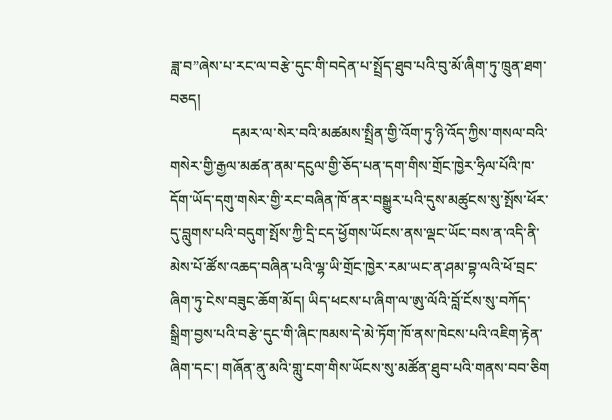ཟླ་བ”ཞེས་པ་རང་ལ་བརྩེ་དུང་གི་བདེན་པ་སྤྲོད་ཐུབ་པའི་བུ་མོ་ཞིག་ཏུ་ཁྲུན་ཐག་བཅད།
                 དམར་ལ་སེར་བའི་མཚམས་སྤྲིན་གྱི་འོག་ཏུ་ཉི་འོད་ཀྱིས་གསལ་བའི་གསེར་གྱི་རྒྱལ་མཚན་ནམ་དངུལ་གྱི་ཅོད་པན་དག་གིས་གྲོང་ཁྱེར་ཧྲིལ་པོའི་ཁ་དོག་ཡོད་དགུ་གསེར་གྱི་རང་བཞིན་ཁོ་ནར་བསྒྱུར་པའི་དུས་མཚུངས་སུ་སྤོས་ཕོར་དུ་བླུགས་པའི་བདུག་སྤོས་ཀྱི་དྲི་ངད་ཕྱོགས་ཡོངས་ནས་ལྡང་ཡོང་བས་ན་འདི་ནི་མེས་པོ་ཚོས་འཆད་བཞིན་པའི་ལྷ་ཡི་གྲོང་ཁྱེར་རམ་ཡང་ན་ཤམ་བྷ་ལའི་ཕོ་བྲང་ཞིག་ཏུ་ངེས་བཟུང་ཆོག་མོད། ཡིད་ཕངས་པ་ཞིག་ལ་ཨུ་ལོའི་བློ་ངོས་སུ་བཀོད་སྒྲིག་བྱས་པའི་བརྩེ་དུང་གི་ཞིང་ཁམས་དེ་མེ་ཏོག་ཁོ་ནས་ཁེངས་པའི་འཇིག་རྟེན་ཞིག་དང་། གཞོན་ནུ་མའི་གླུ་ངག་གིས་ཡོངས་སུ་མཚོན་ཐུབ་པའི་གནས་བབ་ཅིག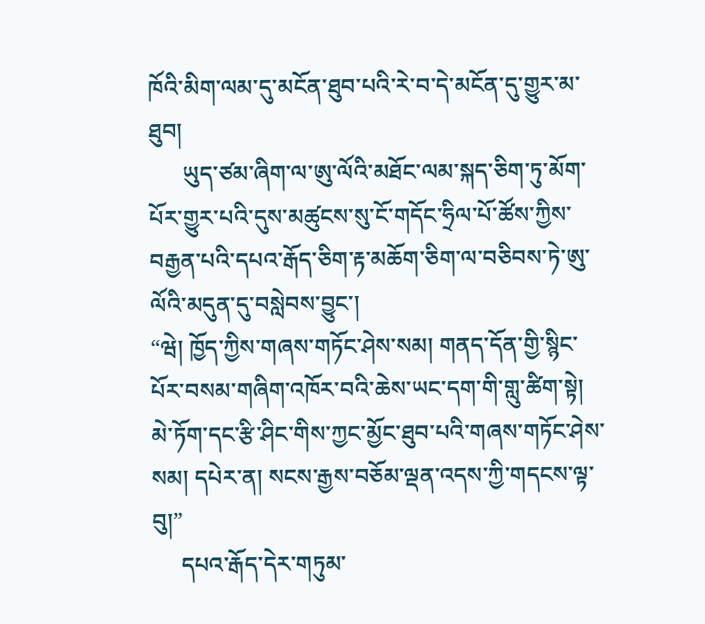ཁོའི་མིག་ལམ་དུ་མངོན་ཐུབ་པའི་རེ་བ་དེ་མངོན་དུ་གྱུར་མ་ཐུབ།
      ཡུད་ཙམ་ཞིག་ལ་ཨུ་ལོའི་མཐོང་ལམ་སྐད་ཅིག་ཏུ་མོག་པོར་གྱུར་པའི་དུས་མཚུངས་སུ་ངོ་གདོང་ཧྲིལ་པོ་ཚོས་ཀྱིས་བརྒྱན་པའི་དཔའ་རྒོད་ཅིག་རྟ་མཆོག་ཅིག་ལ་བཅིབས་ཏེ་ཨུ་ལོའི་མདུན་དུ་བསླེབས་བྱུང་།
“ཝེ། ཁྱོད་ཀྱིས་གཞས་གཏོང་ཤེས་སམ། གནད་དོན་གྱི་སྙིང་པོར་བསམ་གཞིག་འཁོར་བའི་ཆེས་ཡང་དག་གི་གླུ་ཚིག་སྟེ། མེ་ཏོག་དང་རྩི་ཤིང་གིས་ཀྱང་མྱོང་ཐུབ་པའི་གཞས་གཏོང་ཤེས་སམ། དཔེར་ན། སངས་རྒྱས་བཅོམ་ལྡན་འདས་ཀྱི་གདངས་ལྟ་བུ།”
     དཔའ་རྒོད་དེར་གཏུམ་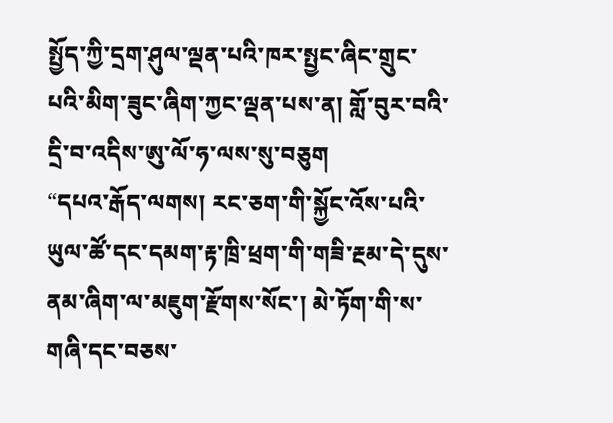སྤྱོད་ཀྱི་དྲག་ཤུལ་ལྡན་པའི་ཁར་སྤྱང་ཞིང་གྲུང་པའི་མིག་ཟུང་ཞིག་ཀྱང་ལྡན་པས་ན། གློ་བུར་བའི་དྲི་བ་འདིས་ཨུ་ལོ་ཧ་ལས་སུ་བཅུག
“དཔའ་རྒོད་ལགས། རང་ཅག་གི་སྐྱོང་འོས་པའི་ཡུལ་ཚོ་དང་དམག་རྟ་ཁྲི་ཕྲག་གི་གཟི་རྔམ་དེ་དུས་ནམ་ཞིག་ལ་མཇུག་རྫོགས་སོང་། མེ་ཏོག་གི་ས་གཞི་དང་བཅས་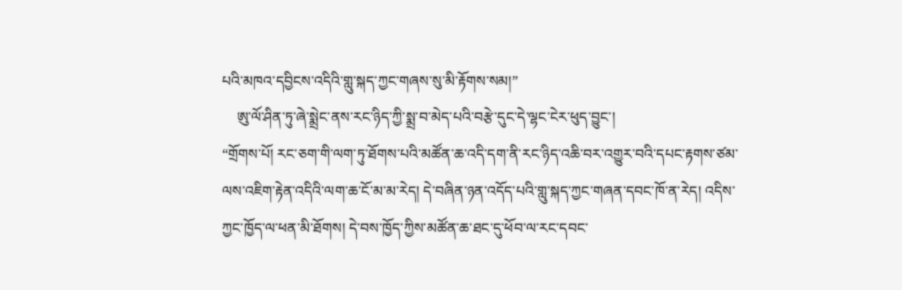པའི་མཁའ་དབྱིངས་འདིའི་གླུ་སྐད་ཀྱང་གཞས་སུ་མི་རྟོགས་སམ།”
    ཨུ་ལོ་ཤིན་ཏུ་ཞེ་སྨྲེང་ནས་རང་ཉིད་ཀྱི་སྨྲ་བ་མེད་པའི་བརྩེ་དུང་དེ་ལྷང་ངེར་ཕུད་བྱུང་།
“གྲོགས་པོ། རང་ཅག་གི་ལག་ཏུ་ཐོགས་པའི་མཚོན་ཆ་འདི་དག་ནི་རང་ཉིད་འཆི་བར་འགྱུར་བའི་དཔང་རྟགས་ཙམ་ལས་འཇིག་རྟེན་འདིའི་ལག་ཆ་ངོ་མ་མ་རེད། དེ་བཞིན་ཉན་འདོད་པའི་གླུ་སྐད་ཀྱང་གཞན་དབང་ཁོ་ན་རེད། འདིས་ཀྱང་ཁྱོད་ལ་ཕན་མི་ཐོགས། དེ་བས་ཁྱོད་ཀྱིས་མཚོན་ཆ་ཐང་དུ་ཕོབ་ལ་རང་དབང་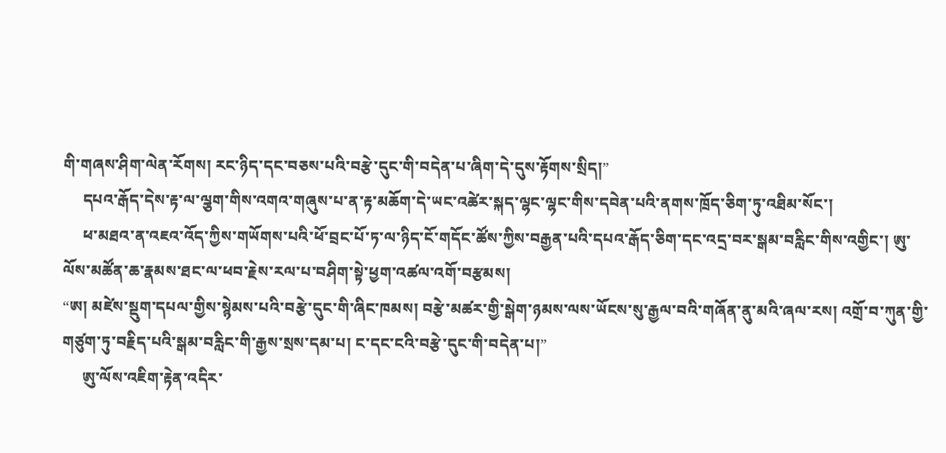གི་གཞས་ཤིག་ལེན་རོགས། རང་ཉིད་དང་བཅས་པའི་བརྩེ་དུང་གི་བདེན་པ་ཞིག་དེ་དུས་རྟོགས་སྲིད།”
     དཔའ་རྒོད་དེས་རྟ་ལ་ལྕག་གིས་འགའ་གཞུས་པ་ན་རྟ་མཆོག་དེ་ཡང་འཚེར་སྐད་ལྷང་ལྷང་གིས་དབེན་པའི་ནགས་ཁྲོད་ཅིག་ཏུ་འཐིམ་སོང་།
     ཕ་མཐའ་ན་འཇའ་འོད་ཀྱིས་གཡོགས་པའི་ཕོ་བྲང་པོ་ཏ་ལ་ཉིད་ངོ་གདོང་ཚོས་ཀྱིས་བརྒྱན་པའི་དཔའ་རྒོད་ཅིག་དང་འདྲ་བར་སྒམ་བརླིང་གིས་འགྱིང་། ཨུ་ལོས་མཚོན་ཆ་རྣམས་ཐང་ལ་ཕབ་རྗེས་རལ་པ་བཤིག་སྟེ་ཕྱག་འཚལ་འགོ་བརྩམས།
“ཨ། མཛེས་སྡུག་དཔལ་གྱིས་སྙེམས་པའི་བརྩེ་དུང་གི་ཞིང་ཁམས། བརྩེ་མཚར་གྱི་སྒེག་ཉམས་ལས་ཡོངས་སུ་རྒྱལ་བའི་གཞོན་ནུ་མའི་ཞལ་རས། འགྲོ་བ་ཀུན་གྱི་གཙུག་ཏུ་བརྗིད་པའི་སྒམ་བརླིང་གི་རྒྱས་སྲས་དམ་པ། ང་དང་ངའི་བརྩེ་དུང་གི་བདེན་པ།”
     ཨུ་ལོས་འཇིག་རྟེན་འདིར་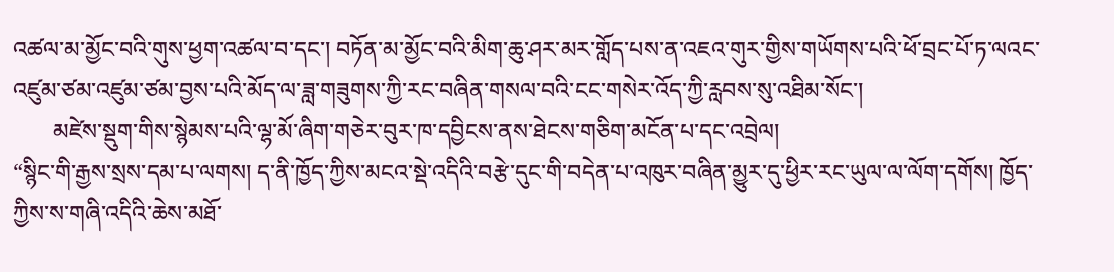འཚལ་མ་མྱོང་བའི་གུས་ཕྱག་འཚལ་བ་དང་། བཏོན་མ་མྱོང་བའི་མིག་ཆུ་ཤར་མར་གློད་པས་ན་འཇའ་གུར་གྱིས་གཡོགས་པའི་ཕོ་བྲང་པོ་ཏ་ལའང་འཛུམ་ཙམ་འཛུམ་ཙམ་བྱས་པའི་མོད་ལ་ཟླ་གཟུགས་ཀྱི་རང་བཞིན་གསལ་བའི་ངང་གསེར་འོད་ཀྱི་རླབས་སུ་འཐིམ་སོང་།
       མཛེས་སྡུག་གིས་སྙེམས་པའི་ལྷ་མོ་ཞིག་གཅེར་བུར་ཁ་དབྱིངས་ནས་ཐེངས་གཅིག་མངོན་པ་དང་འབྲེལ།
“སྙིང་གི་རྒྱས་སྲས་དམ་པ་ལགས། ད་ནི་ཁྱོད་ཀྱིས་མངའ་སྡེ་འདིའི་བརྩེ་དུང་གི་བདེན་པ་འཁུར་བཞིན་མྱུར་དུ་ཕྱིར་རང་ཡུལ་ལ་ལོག་དགོས། ཁྱོད་ཀྱིས་ས་གཞི་འདིའི་ཆེས་མཐོ་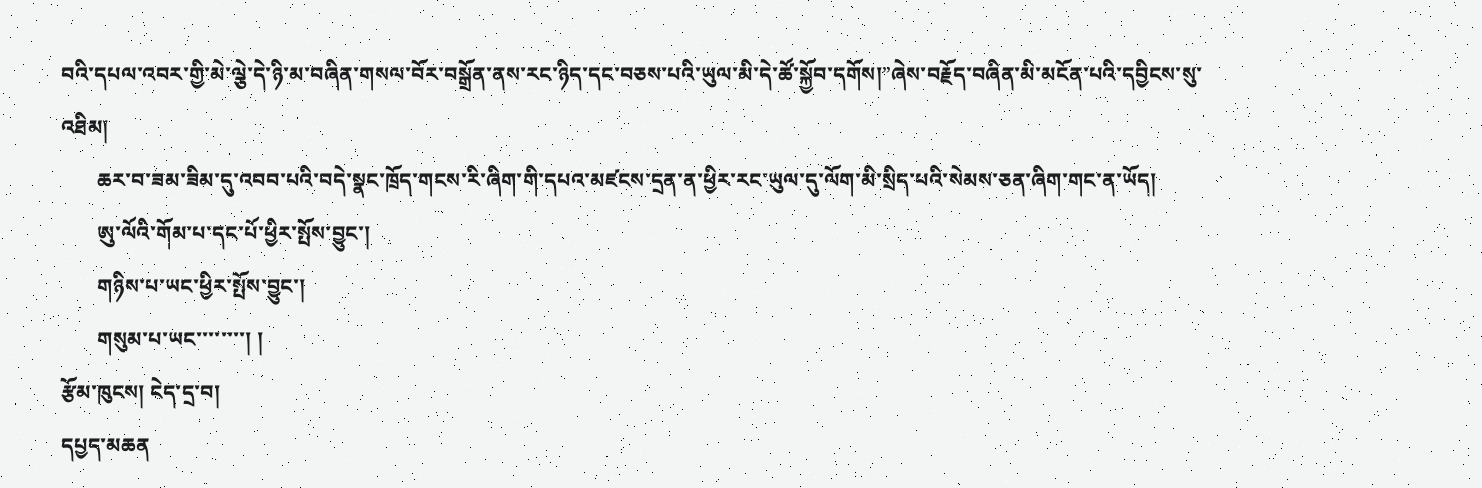བའི་དཔལ་འབར་གྱི་མེ་ལྕེ་དེ་ཉི་མ་བཞིན་གསལ་བོར་བསྒྲོན་ནས་རང་ཉིད་དང་བཅས་པའི་ཡུལ་མི་དེ་ཚོ་སྐྱོབ་དགོས།”ཞེས་བརྗོད་བཞིན་མི་མངོན་པའི་དབྱིངས་སུ་འཐིམ།
       ཆར་བ་ཟམ་ཟིམ་དུ་འབབ་པའི་བདེ་སྣང་ཁྲོད་གངས་རི་ཞིག་གི་དཔའ་མཛངས་དྲན་ན་ཕྱིར་རང་ཡུལ་དུ་ལོག་མི་སྲིད་པའི་སེམས་ཅན་ཞིག་གང་ན་ཡོད།
       ཨུ་ལོའི་གོམ་པ་དང་པོ་ཕྱིར་སྤོས་བྱུང་།
       གཉིས་པ་ཡང་ཕྱིར་སྤོས་བྱུང་།
       གསུམ་པ་ཡང་་་་་་་་། །
རྩོམ་ཁུངས། ངེད་དྲ་བ།
དཔྱད་མཆན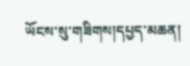ཡོངས་སུ་གཟིགས།དཔྱད་མཆན།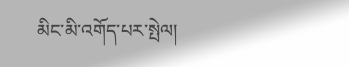མིང་མི་འགོད་པར་སྤེལ།